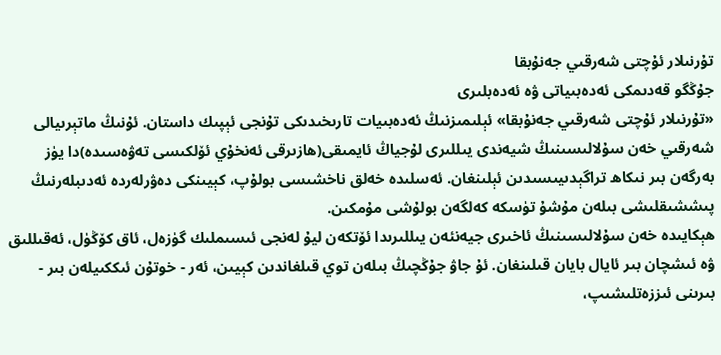تۇرنىلار ئۇچتى شەرقىي جەنۇبقا
جۇڭگو قەدىمكى ئەدەبىياتى ۋە ئەدەبلىرى
«تۇرنىلار ئۇچتى شەرقىي جەنۇبقا» ئېلىمىزنىڭ ئەدەبىيات تارىخىدىكى تۇنجى ئېپىك داستان. ئۇنىڭ ماتېرىيالى شەرقىي خەن سۇلالىسىنىڭ شيەندى يىللىرى لۇجياڭ ئايمىقى(ھازىرقى ئەنخۇي ئۆلكىسى تەۋەسىدە)دا يۈز بەرگەن بىر نىكاھ تراگېدىيىسىدىن ئېلىنغان. ئەسلىدە خەلق ناخشىسى بولۇپ، كېيىنكى دەۋرلەردە ئەدىبلەرنىڭ پىششىقلىشى بىلەن مۇشۇ تۈسكە كەلگەن بولۇشى مۇمكىن.
ھېكايىدە خەن سۇلالىسىنىڭ ئاخىرى جيەنئەن يىللىرىدا ئۆتكەن ليۇ لەنجى ئىسىملىك گۈزەل، ئاق كۆڭۈل، ئەقىللىق ۋە ئىشچان بىر ئايال بايان قىلىنغان. ئۇ جاۋ جۇڭچىڭ بىلەن توي قىلغاندىن كېيىن، ئەر - خوتۇن ئىككىيلەن بىر - بىرىنى ئىززەتلىشىپ،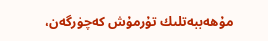مۇھەببەتلىك تۇرمۇش كەچۈرگەن،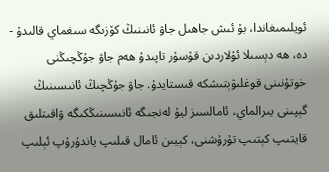ئويلىمىغاندا، بۇ ئىش جاھىل جاۋ ئانىنىڭ كۆزىگە سىغماي قالىدۇ - دە، ھە دېسىلا ئۇلاردىن قۇسۇر تاپىدۇ ھەم جاۋ جۇڭچىڭنى خوتۇنىنى قوغلىۋېتىشكە قىستايدۇ. جاۋ جۇڭچىڭ ئانىسىنىڭ گېپىنى يىرالماي، ئامالسىز ليۇ لەنجىگە ئانىسىنىڭكىگە ۋاقىتلىق قايتىپ كېتىپ تۇرۇشنى، كېيىن ئامال قىلىپ ياندۇرۇپ ئېلىپ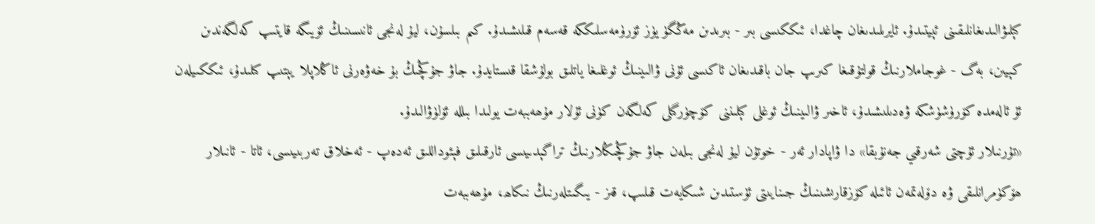كېلىۋالىدىغانلىقىنى ئېيتىدۇ. ئايرىلىدىغان چاغدا، ئىككىسى بىر - بىرىدىن مەڭگۈ يۈز ئۆرۈمەسلىككە قەسەم قىلىشىدۇ. كىم بىلسۇن، ليۇ لەنجى ئانىسىنىڭ ئۆيىگە قايتىپ كەلگەندىن كېيىن، بەگ - غوجاملارنىڭ قولتۇقىغا كىرىپ جان باقىدىغان ئاكىسى ئۇنى ۋالىينىڭ ئوغلىغا ياتلىق بولۇشقا قىستايدۇ. جاۋ جۇڭچىڭ بۇ خەۋەرنى ئاڭلاپلا يېتىپ كىلىدۇ، ئىككىيلەن ئۇ ئالەمدە كۆرۈشۈشكە ۋەدىلىشىدۇ، ئاخىر ۋالىينىڭ ئوغلى كېلىننى كۆچۈرگىلى كەلگەن كۈنى ئۇلار مۇھەببەت يولىدا بىللە ئۆلۈۋالىدۇ.
«تۇرنىلار ئۇچتى شەرقىي جەنۇبقا» دا ۋاپادار ئەر - خوتۇن ليۇ لەنجى بىلەن جاۋ جۇڭچىڭلارنىڭ تراگېدىيىسى ئارقىلىق فېئوداللىق ئەدەپ - ئەخلاق تەربىيىسى، ئاتا - ئانىلار ھۆكۈمرانلىقى ۋە دۆلەتمەن ئائىلە كۆزقارىشىنىڭ جىنايىتى ئۈستىدىن شىكايەت قىلىپ، قىز - يىگىتلەرنىڭ نىكاھ، مۇھەببەت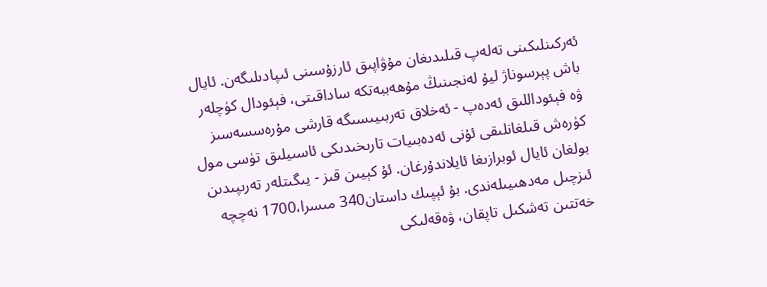ئەركىنلىكىنى تەلەپ قىلىدىغان مۇۋاپىق ئارزۇسىنى ئىپادىلىگەن. ئايال باش پېرسوناژ ليۇ لەنجىنىڭ مۇھەببەتكە ساداقىتى، فېئودال كۈچلەر ۋە فېئوداللىق ئەدەپ - ئەخلاق تەربىيىسىگە قارشى مۇرەسسەسىز كۈرەش قىلغانلىقى ئۇنى ئەدەبىيات تارىخىدىكى ئاسىيلىق تۈسى مول بولغان ئايال ئوبرازىغا ئايلاندۇرغان. ئۇ كېيىن قىز - يىگىتلەر تەرىپىدىن ئىزچىل مەدھىيىلەندى. بۇ ئېپىك داستان340 مىسرا،1700 نەچچە خەتتىن تەشكىل تاپقان، ۋەقەلىكى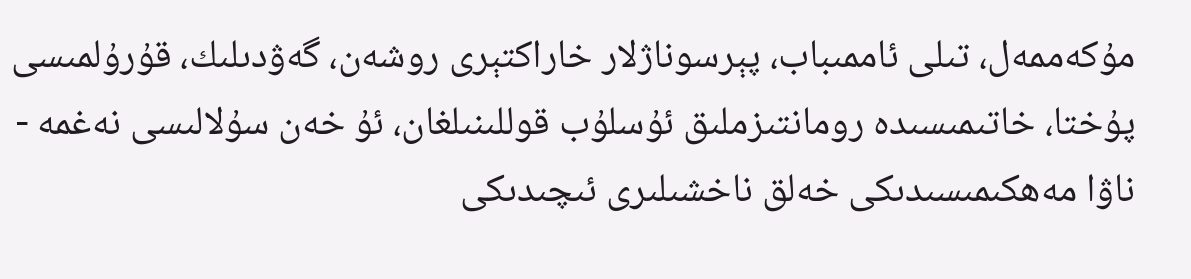مۇكەممەل، تىلى ئاممىباب، پېرسوناژلار خاراكتېرى روشەن، گەۋدىلىك، قۇرۇلمىسى پۇختا، خاتىمىسىدە رومانتىزملىق ئۇسلۇب قوللىنىلغان، ئۇ خەن سۇلالىسى نەغمە - ناۋا مەھكىمىسىدىكى خەلق ناخشىلىرى ئىچىدىكى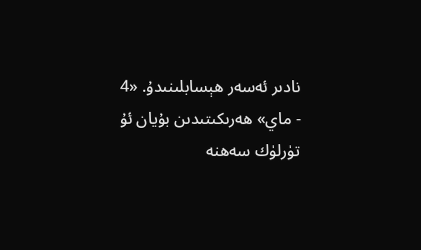نادىر ئەسەر ھېسابلىنىدۇ. «4 - ماي» ھەرىكىتىدىن بۇيان ئۇ تۈرلۈك سەھنە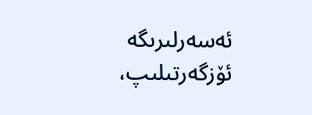ئەسەرلىرىگە ئۆزگەرتىلىپ،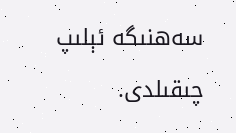سەھنىگە ئېلىپ چىقىلدى.